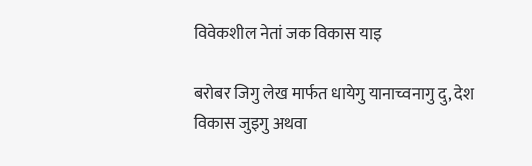विवेकशील नेतां जक विकास याइ

बरोबर जिगु लेख मार्फत धायेगु यानाच्वनागु दु, देश विकास जुइगु अथवा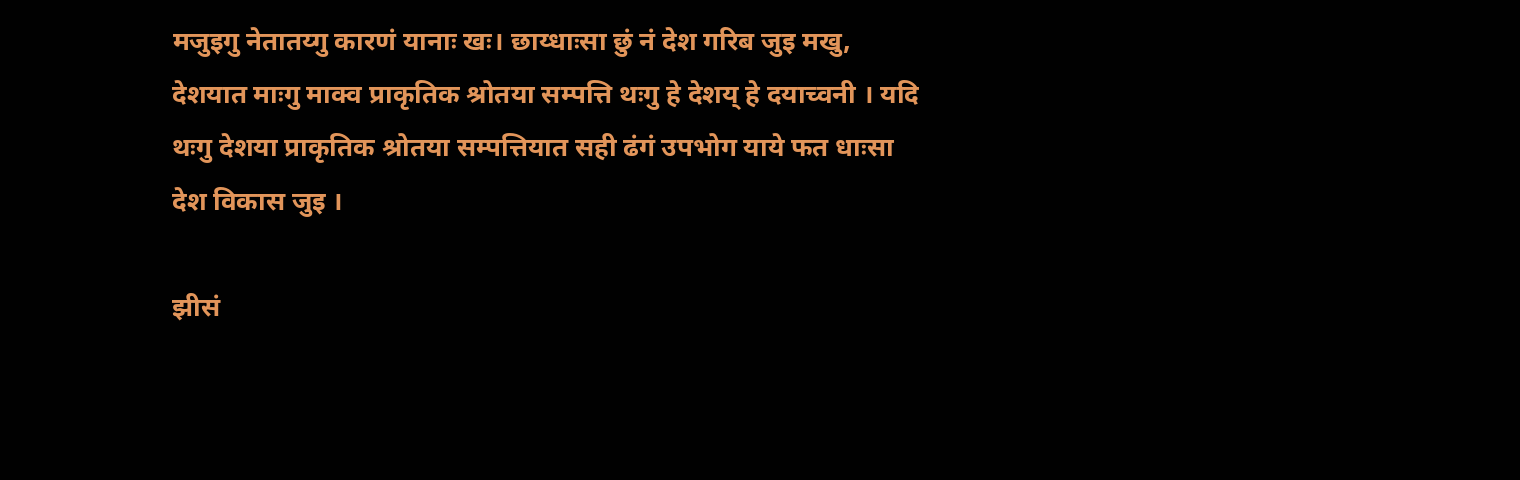मजुइगु नेतातय्गु कारणं यानाः खः। छाय्धाःसा छुं नं देश गरिब जुइ मखु, देशयात माःगु माक्व प्राकृतिक श्रोतया सम्पत्ति थःगु हे देशय् हे दयाच्वनी । यदि थःगु देशया प्राकृतिक श्रोतया सम्पत्तियात सही ढंगं उपभोग याये फत धाःसा देश विकास जुइ ।

झीसं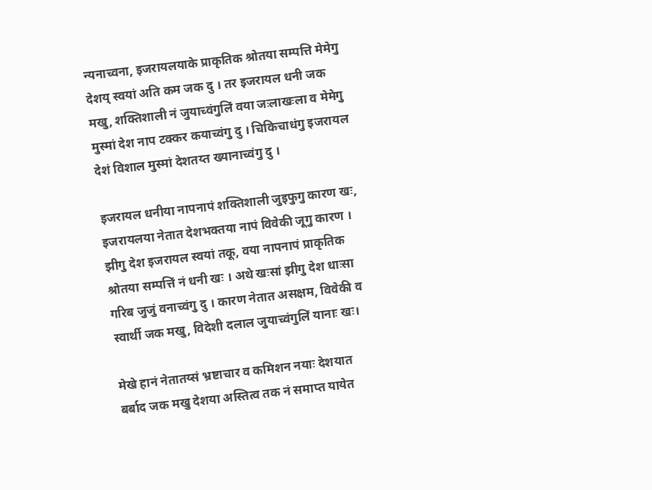न्यनाच्वना, इजरायलयाके प्राकृतिक श्रोतया सम्पत्ति मेमेगु देशय् स्वयां अति कम जक दु । तर इजरायल धनी जक मखु, शक्तिशाली नं जुयाच्वंगुलिं वया जःलाखःला व मेमेगु मुस्मां देश नाप टक्कर कयाच्वंगु दु । चिकिचाधंगु इजरायल देशं विशाल मुस्मां देशतय्त ख्यानाच्वंगु दु ।

इजरायल धनीया नापनापं शक्तिशाली जुइफुगु कारण खः, इजरायलया नेतात देशभक्तया नापं विवेकी जूगु कारण । झीगु देश इजरायल स्वयां तकू, वया नापनापं प्राकृतिक श्रोतया सम्पत्तिं नं धनी खः । अथे खःसां झीगु देश धाःसा गरिब जुजुं वनाच्वंगु दु । कारण नेतात असक्षम, विवेकी व स्वार्थी जक मखु, विदेशी दलाल जुयाच्वंगुलिं यानाः खः।

मेखे हानं नेतातय्सं भ्रष्टाचार व कमिशन नयाः देशयात बर्बाद जक मखु देशया अस्तित्व तक नं समाप्त यायेत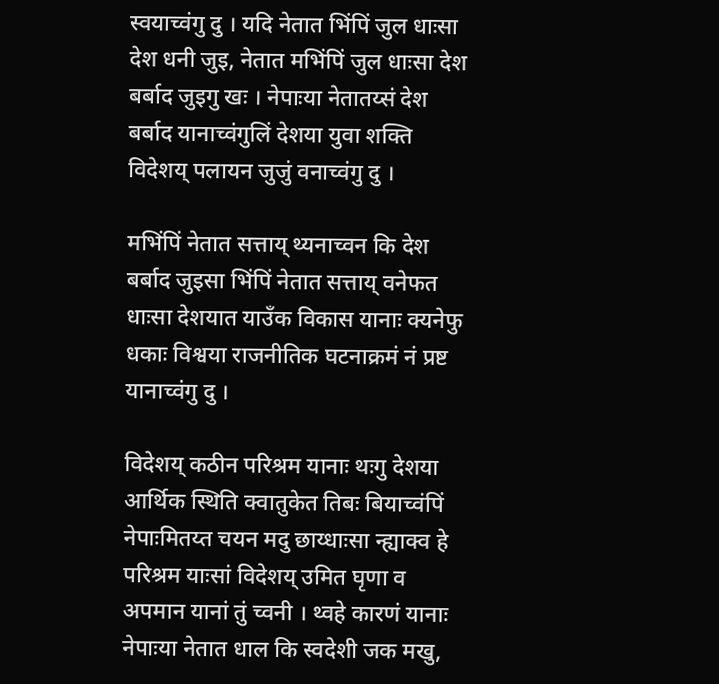स्वयाच्वंगु दु । यदि नेतात भिंपिं जुल धाःसा देश धनी जुइ, नेतात मभिंपिं जुल धाःसा देश बर्बाद जुइगु खः । नेपाःया नेतातय्सं देश बर्बाद यानाच्वंगुलिं देशया युवा शक्ति विदेशय् पलायन जुजुं वनाच्वंगु दु ।

मभिंपिं नेतात सत्ताय् थ्यनाच्वन कि देश बर्बाद जुइसा भिंपिं नेतात सत्ताय् वनेफत धाःसा देशयात याउँक विकास यानाः क्यनेफु धकाः विश्वया राजनीतिक घटनाक्रमं नं प्रष्ट यानाच्वंगु दु ।

विदेशय् कठीन परिश्रम यानाः थःगु देशया आर्थिक स्थिति क्वातुकेत तिबः बियाच्वंपिं नेपाःमितय्त चयन मदु छाय्धाःसा न्ह्याक्व हे परिश्रम याःसां विदेशय् उमित घृणा व अपमान यानां तुं च्वनी । थ्वहे कारणं यानाः नेपाःया नेतात धाल कि स्वदेशी जक मखु,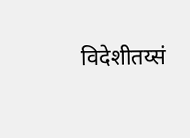विदेशीतय्सं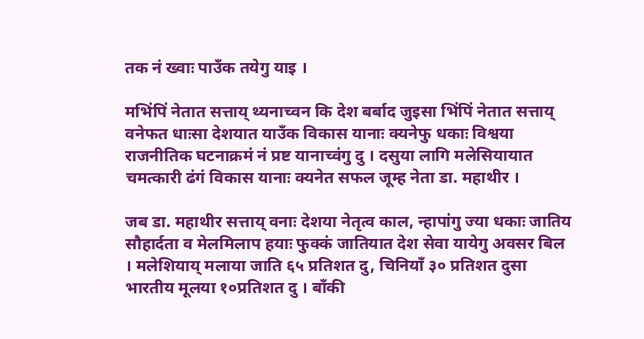तक नं ख्वाः पाउँक तयेगु याइ ।

मभिंपिं नेतात सत्ताय् थ्यनाच्वन कि देश बर्बाद जुइसा भिंपिं नेतात सत्ताय् वनेफत धाःसा देशयात याउँक विकास यानाः क्यनेफु धकाः विश्वया राजनीतिक घटनाक्रमं नं प्रष्ट यानाच्वंगु दु । दसुया लागि मलेसियायात चमत्कारी ढंगं विकास यानाः क्यनेत सफल जूम्ह नेता डा. महाथीर ।

जब डा. महाथीर सत्ताय् वनाः देशया नेतृत्व काल, न्हापांगु ज्या धकाः जातिय सौहार्दता व मेलमिलाप हयाः फुक्कं जातियात देश सेवा यायेगु अवसर बिल । मलेशियाय् मलाया जाति ६५ प्रतिशत दु, चिनियाँ ३० प्रतिशत दुसा भारतीय मूलया १०प्रतिशत दु । बाँकी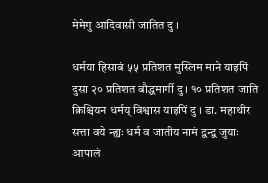मेमेगु आदिवासी जातित दु ।

धर्मया हिसाबं ५५ प्रतिशत मुस्लिम माने याइपिं दुसा २० प्रतिशत बौद्धमार्गी दु । १० प्रतिशत जाति क्रिश्चियन धर्मय् विश्वास याइपिं दु । डा. महाथीर सत्ता वये न्ह्यः धर्म व जातीय नामं द्वन्द्व जुयाः आपालं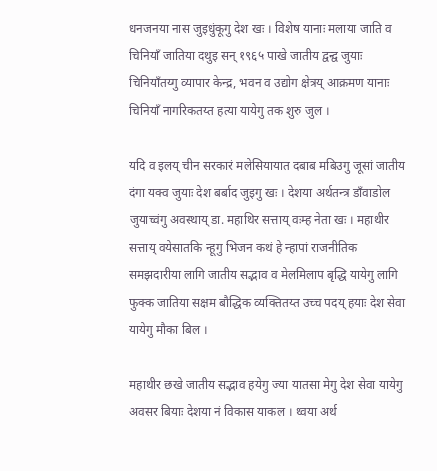धनजनया नास जुइधुंकूगु देश खः । विशेष यानाः मलाया जाति व चिनियाँ जातिया दथुइ सन् १९६५ पाखे जातीय द्वन्द्व जुयाः चिनियाँतय्गु व्यापार केन्द्र, भवन व उद्योग क्षेत्रय् आक्रमण यानाः चिनियाँ नागरिकतय्त हत्या यायेगु तक शुरु जुल ।

यदि व इलय् चीन सरकारं मलेसियायात दबाब मबिउगु जूसां जातीय दंगा यक्व जुयाः देश बर्बाद जुइगु खः । देशया अर्थतन्त्र डाँवाडोल जुयाच्वंगु अवस्थाय् डा. महाथिर सत्ताय् वःम्ह नेता खः । महाथीर सत्ताय् वयेसातकि न्हूगु भिजन कथं हे न्हापां राजनीतिक समझदारीया लागि जातीय सद्भाव व मेलमिलाप बृद्धि यायेगु लागि फुक्क जातिया सक्षम बौद्धिक व्यक्तितय्त उच्च पदय् हयाः देश सेवा यायेगु मौका बिल ।

महाथीर छखे जातीय सद्भाव हयेगु ज्या यातसा मेगु देश सेवा यायेगु अवसर बियाः देशया नं विकास याकल । थ्वया अर्थ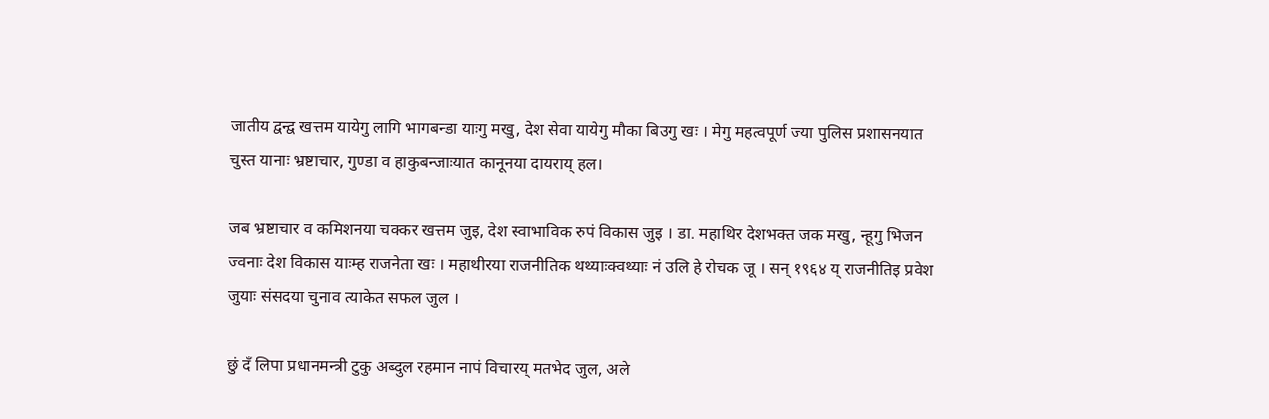जातीय द्वन्द्व खत्तम यायेगु लागि भागबन्डा याःगु मखु, देश सेवा यायेगु मौका बिउगु खः । मेगु महत्वपूर्ण ज्या पुलिस प्रशासनयात चुस्त यानाः भ्रष्टाचार, गुण्डा व हाकुबन्जाःयात कानूनया दायराय् हल।

जब भ्रष्टाचार व कमिशनया चक्कर खत्तम जुइ, देश स्वाभाविक रुपं विकास जुइ । डा. महाथिर देशभक्त जक मखु, न्हूगु भिजन ज्वनाः देश विकास याःम्ह राजनेता खः । महाथीरया राजनीतिक थथ्याःक्वथ्याः नं उलि हे रोचक जू । सन् १९६४ य् राजनीतिइ प्रवेश जुयाः संसदया चुनाव त्याकेत सफल जुल ।

छुं दँ लिपा प्रधानमन्त्री टुकु अब्दुल रहमान नापं विचारय् मतभेद जुल, अले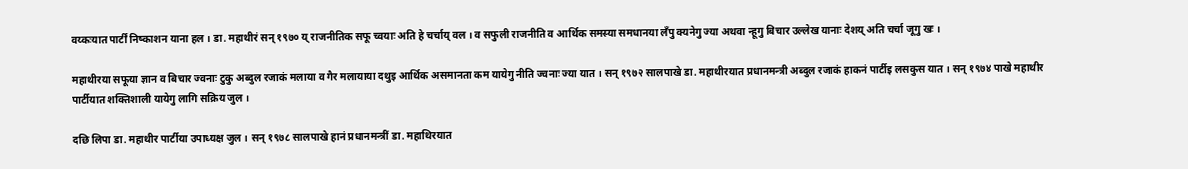वय्कःयात पार्टीं निष्काशन याना हल । डा. महाथीरं सन् १९७० य् राजनीतिक सफू च्वयाः अति हे चर्चाय् वल । व सफुली राजनीति व आर्थिक समस्या समधानया लँपु क्यनेगु ज्या अथवा न्हूगु बिचार उल्लेख यानाः देशय् अति चर्चा जूगु खः ।

महाथीरया सफूया ज्ञान व बिचार ज्वनाः टुकु अब्दुल रजाकं मलाया व गैर मलायाया दथुइ आर्थिक असमानता कम यायेगु नीति ज्वनाः ज्या यात । सन् १९७२ सालपाखे डा. महाथीरयात प्रधानमन्त्री अब्दुल रजाकं हाकनं पार्टीइ लसकुस यात । सन् १९७४ पाखे महाथीर पार्टीयात शक्तिशाली यायेगु लागि सक्रिय जुल ।

दछि लिपा डा. महाथीर पार्टीया उपाध्यक्ष जुल । सन् १९७८ सालपाखे हानं प्रधानमन्त्रीं डा. महाथिरयात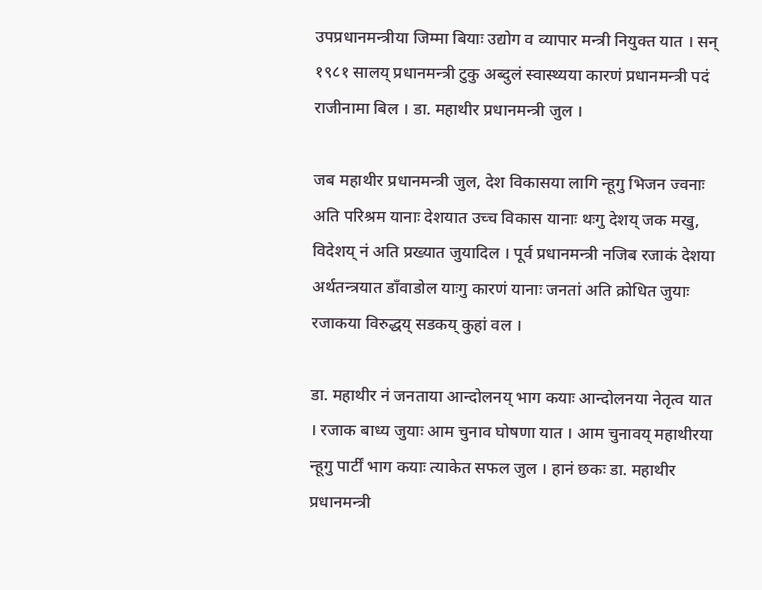उपप्रधानमन्त्रीया जिम्मा बियाः उद्योग व व्यापार मन्त्री नियुक्त यात । सन् १९८१ सालय् प्रधानमन्त्री टुकु अब्दुलं स्वास्थ्यया कारणं प्रधानमन्त्री पदं राजीनामा बिल । डा. महाथीर प्रधानमन्त्री जुल ।

जब महाथीर प्रधानमन्त्री जुल, देश विकासया लागि न्हूगु भिजन ज्वनाः अति परिश्रम यानाः देशयात उच्च विकास यानाः थःगु देशय् जक मखु, विदेशय् नं अति प्रख्यात जुयादिल । पूर्व प्रधानमन्त्री नजिब रजाकं देशया अर्थतन्त्रयात डाँवाडोल याःगु कारणं यानाः जनतां अति क्रोधित जुयाः रजाकया विरुद्धय् सडकय् कुहां वल ।

डा. महाथीर नं जनताया आन्दोलनय् भाग कयाः आन्दोलनया नेतृत्व यात । रजाक बाध्य जुयाः आम चुनाव घोषणा यात । आम चुनावय् महाथीरया न्हूगु पार्टीं भाग कयाः त्याकेत सफल जुल । हानं छकः डा. महाथीर प्रधानमन्त्री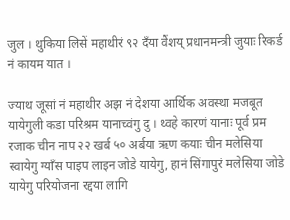जुल । थुकिया लिसें महाथीरं ९२ दँया वैंशय् प्रधानमन्त्री जुयाः रिकर्ड नं कायम यात ।

ज्याथ जूसां नं महाथीर अझ नं देशया आर्थिक अवस्था मजबूत यायेगुली कडा परिश्रम यानाच्वंगु दु । थ्वहे कारणं यानाः पूर्व प्रम रजाक चीन नाप २२ खर्ब ५० अर्बया ऋण कयाः चीन मलेसिया स्वायेगु ग्याँस पाइप लाइन जोडे यायेगु, हानं सिंगापुरं मलेसिया जोडे यायेगु परियोजना रद्दया लागि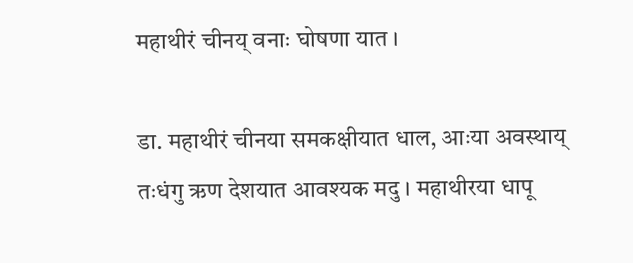महाथीरं चीनय् वनाः घोषणा यात ।

डा. महाथीरं चीनया समकक्षीयात धाल, आःया अवस्थाय् तःधंगु ऋण देशयात आवश्यक मदु । महाथीरया धापू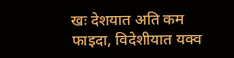खः देशयात अति कम फाइदा, विदेशीयात यक्व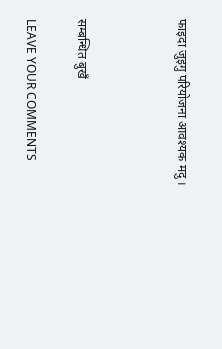फाइदा जुइगु परियोजना आवश्यक मदु ।



सम्बन्धित बुखँ

LEAVE YOUR COMMENTS